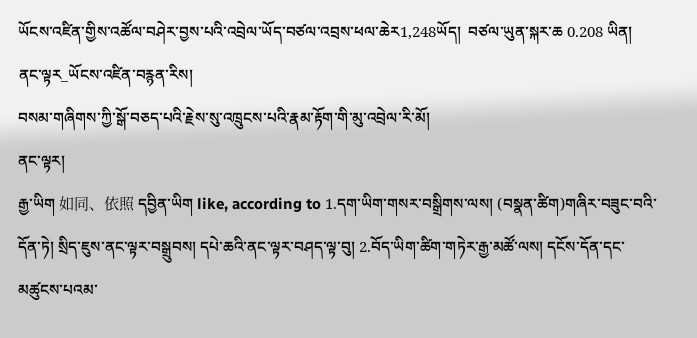ཡོངས་འཛིན་གྱིས་འཚོལ་བཤེར་བྱས་པའི་འབྲེལ་ཡོད་བཙལ་འབྲས་ཕལ་ཆེར1,248ཡོད།  བཙལ་ཡུན་སྐར་ཆ 0.208 ཡིན།
ནང་ལྟར_ཡོངས་འཛིན་བརྙན་རིས།
བསམ་གཞིགས་ཀྱི་སྒོ་བཅད་པའི་རྗེས་སུ་འཁྲུངས་པའི་རྣམ་རྟོག་གི་མུ་འབྲེལ་རི་མོ།
ནང་ལྟར།
རྒྱ་ཡིག 如同、依照 དབྱིན་ཡིག like, according to 1.དག་ཡིག་གསར་བསྒྲིགས་ལས། (བསྣན་ཚིག)གཞིར་བཟུང་བའི་དོན་ཏེ། སྲིད་ཇུས་ནང་ལྟར་བསྒྲུབས། དཔེ་ཆའི་ནང་ལྟར་བཤད་ལྟ་བུ། 2.བོད་ཡིག་ཚིག་གཏེར་རྒྱ་མཚོ་ལས། དངོས་དོན་དང་མཚུངས་པའམ་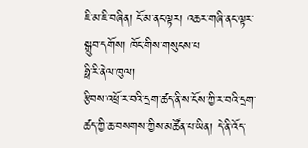ཇི་མ་ཇི་བཞིན། ངོ་མ་ནང་ལྟར། འཆར་གཞི་ནང་ལྟར་སྒྲུབ་དགོས། ཁོང་གིས་གསུངས་པ
ཧྥི་རི་ནེལ་ཁུལ།
རྩིབས་འཕྲོ་ར་བའི་དྲག་ཚད་ནི་ས་ངོས་ཀྱི་ར་བའི་དྲག་ཚད་ཀྱི་ཆ་བསགས་ཀྱིས་མཚོན་པ་ཡིན། དེ་ནི་འོད་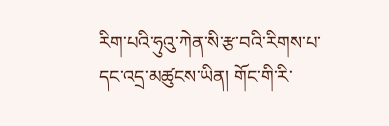རིག་པའི་ཧུའུ་ཀེན་སི་རྩ་བའི་རིགས་པ་དང་འདྲ་མཚུངས་ཡིན། གོང་གི་རི་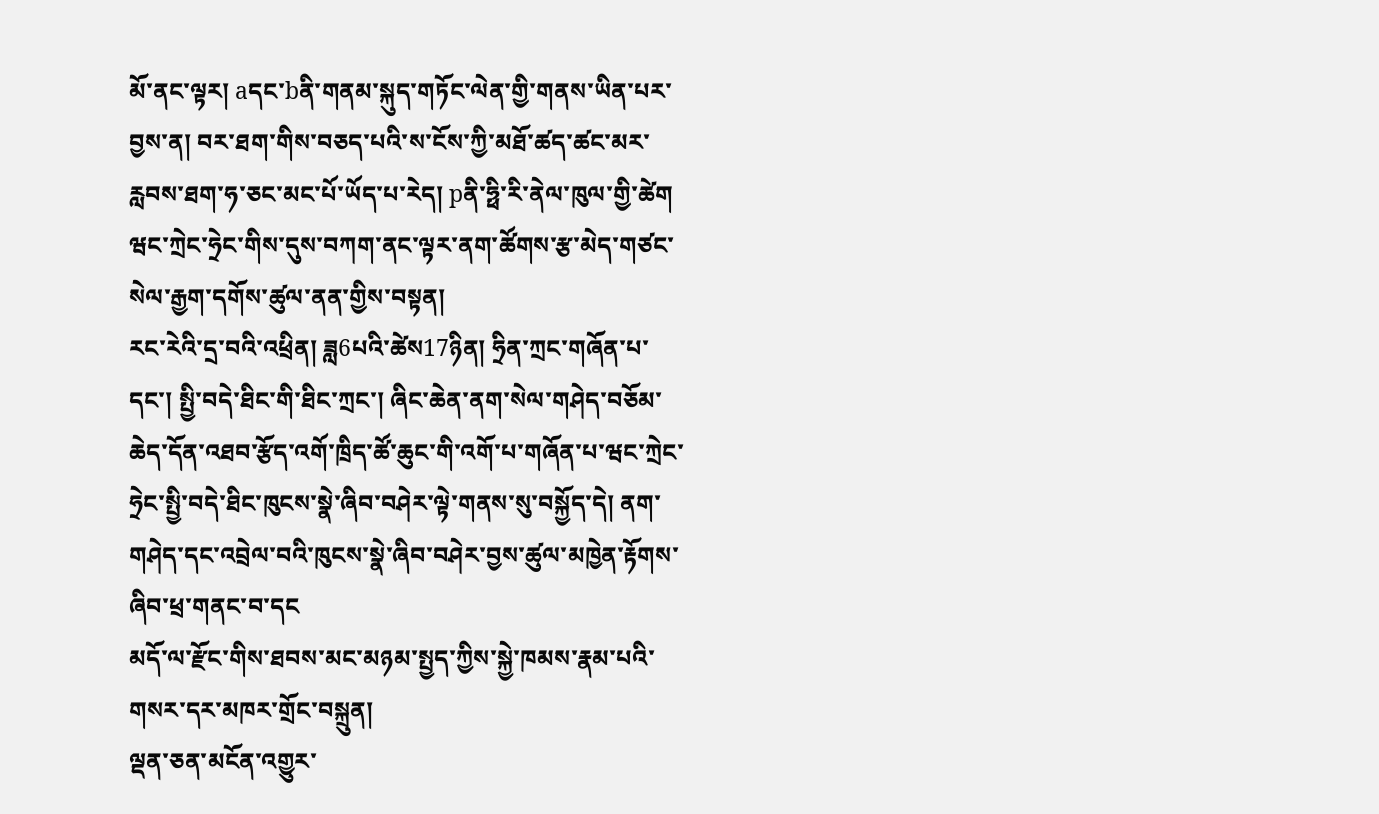མོ་ནང་ལྟར། aདང་bནི་གནམ་སྐུད་གཏོང་ལེན་གྱི་གནས་ཡིན་པར་བྱས་ན། བར་ཐག་གིས་བཅད་པའི་ས་ངོས་ཀྱི་མཐོ་ཚད་ཚང་མར་རླབས་ཐག་ཧ་ཅང་མང་པོ་ཡོད་པ་རེད། pནི་ཧྥི་རི་ནེལ་ཁུལ་གྱི་ཚེག
ཝང་ཀྲེང་ཧྲེང་གིས་དུས་བཀག་ནང་ལྟར་ནག་ཚོགས་རྩ་མེད་གཙང་སེལ་རྒྱག་དགོས་ཚུལ་ནན་གྱིས་བསྟན།
རང་རེའི་དྲ་བའི་འཕྲིན། ཟླ6པའི་ཚེས17ཉིན། ཧྲིན་ཀྲང་གཞོན་པ་དང་། སྤྱི་བདེ་ཐིང་གི་ཐིང་ཀྲང་། ཞིང་ཆེན་ནག་སེལ་གཤེད་བཅོམ་ཆེད་དོན་འཐབ་རྩོད་འགོ་ཁྲིད་ཚོ་ཆུང་གི་འགོ་པ་གཞོན་པ་ཝང་ཀྲེང་ཧྲེང་སྤྱི་བདེ་ཐིང་ཁུངས་སྣེ་ཞིབ་བཤེར་ལྟེ་གནས་སུ་བསྐྱོད་དེ། ནག་གཤེད་དང་འབྲེལ་བའི་ཁུངས་སྣེ་ཞིབ་བཤེར་བྱས་ཚུལ་མཁྱེན་རྟོགས་ཞིབ་ཕྲ་གནང་བ་དང
མདོ་ལ་རྫོང་གིས་ཐབས་མང་མཉམ་སྤྱད་ཀྱིས་སྐྱེ་ཁམས་རྣམ་པའི་གསར་དར་མཁར་གྲོང་བསྐྲུན།
ལྡན་ཅན་མངོན་འགྱུར་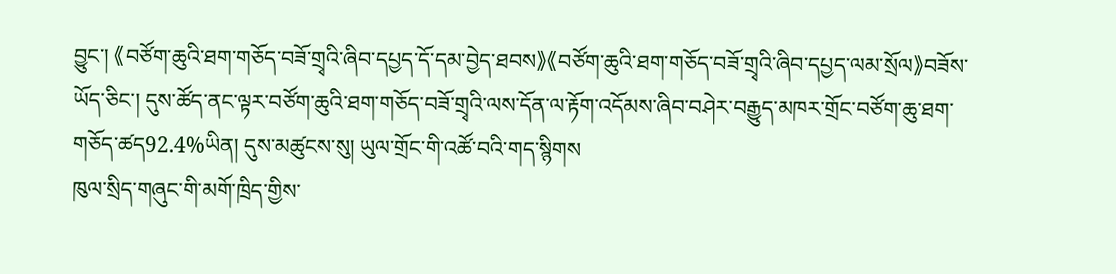བྱུང་། 《བཙོག་ཆུའི་ཐག་གཅོད་བཟོ་གྲྭའི་ཞིབ་དཔྱད་དོ་དམ་བྱེད་ཐབས》《བཙོག་ཆུའི་ཐག་གཅོད་བཟོ་གྲྭའི་ཞིབ་དཔྱད་ལམ་སྲོལ》བཟོས་ཡོད་ཅིང་། དུས་ཚོད་ནང་ལྟར་བཙོག་ཆུའི་ཐག་གཅོད་བཟོ་གྲྭའི་ལས་དོན་ལ་རྟོག་འདོམས་ཞིབ་བཤེར་བརྒྱུད་མཁར་གྲོང་བཙོག་ཆུ་ཐག་གཅོད་ཚད92.4%ཡིན། དུས་མཚུངས་སུ། ཡུལ་གྲོང་གི་འཚོ་བའི་གད་སྙིགས
ཁུལ་སྲིད་གཞུང་གི་མགོ་ཁྲིད་གྱིས་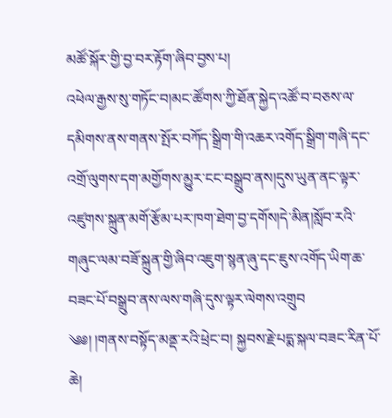མཚོ་སྐོར་གྱི་བྱ་བར་རྟོག་ཞིབ་བྱས་པ།
འཕེལ་རྒྱས་སུ་གཏོང་བ།མང་ཚོགས་ཀྱི་ཐོན་སྐྱེད་འཚོ་བ་བཅས་ལ་དམིགས་ནས་གནས་སྤོར་བཀོད་སྒྲིག་གི་འཆར་འགོད་སྒྲིག་གཞི་དང་འགྲོ་ལུགས་དག་མགྱོགས་མྱུར་ངང་བསྒྲུབ་ནས།དུས་ཡུན་ནང་ལྟར་འཛུགས་སྐྲུན་མགོ་རྩོམ་པར་ཁག་ཐེག་བྱ་དགོས།དེ་མིན།སློབ་རའི་གཞུང་ལམ་བཟོ་སྐྲུན་གྱི་ཞིབ་འཇུག་སྙན་ཞུ་དང་ཇུས་འགོད་ཡིག་ཆ་བཟང་པོ་བསྒྲུབ་ནས་ལས་གཞི་དུས་ལྟར་ལེགས་འགྲུབ
༄༅། །གནས་བསྟོད་མནྡ་རའི་ཕྲེང་བ། སྐྱབས་རྗེ་པདྨ་སྐལ་བཟང་རིན་པོ་ཆེ།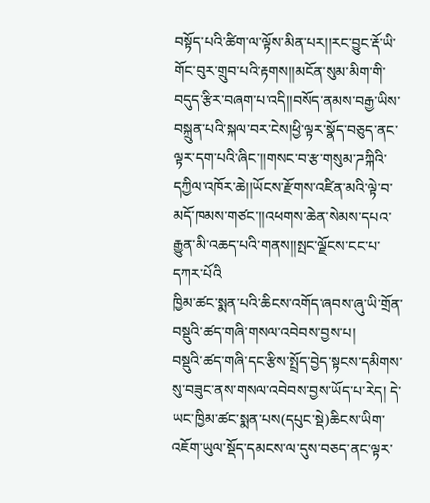བསྟོད་པའི་ཚིག་ལ་ལྟོས་མིན་པར།།རང་བྱུང་རྡོ་ཡི་གོང་བུར་གྲུབ་པའི་རྟགས།།མངོན་སུམ་མིག་གི་བདུད་རྩིར་བཞག་པ་འདི།།བསོད་ནམས་བརྒྱ་ཡིས་བསྐྲུན་པའི་སྐལ་བར་ངེས།ཕྱི་ལྟར་སྣོད་བཅུད་ནང་ལྟར་དག་པའི་ཞིང་།།གསང་བ་རྩ་གསུམ་ཌཀྐིའི་དཀྱིལ་འཁོར་ཆེ།།ཡོངས་རྫོགས་འཛིན་མའི་ལྟེ་བ་མདོ་ཁམས་གཙང་།།འཕགས་ཆེན་སེམས་དཔའ་རྒྱུན་མི་འཆད་པའི་གནས།།སྤང་ལྗོངས་ངང་པ་དཀར་པོའི
ཁྱིམ་ཚང་སྨན་པའི་ཆིངས་འགོད་ཞབས་ཞུ་ཡི་གྲོན་བསྡུའི་ཚད་གཞི་གསལ་འབེབས་བྱས་པ།
བསྡུའི་ཚད་གཞི་དང་རྩིས་སྤྲོད་བྱེད་སྟངས་དམིགས་སུ་བཟུང་ནས་གསལ་འབེབས་བྱས་ཡོད་པ་རེད། དེ་ཡང་ཁྱིམ་ཚང་སྨན་པས(དཔུང་སྡེ)ཆིངས་ཡིག་འཇོག་ཡུལ་སྡོད་དམངས་ལ་དུས་བཅད་ནང་ལྟར་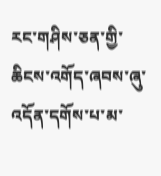རང་གཤིས་ཅན་གྱི་ཆིངས་འགོད་ཞབས་ཞུ་འདོན་དགོས་པ་མ་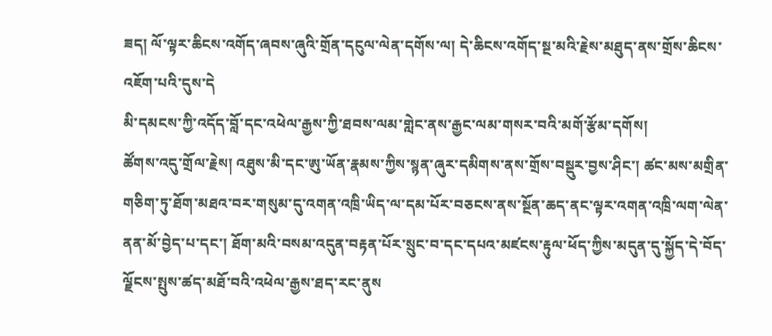ཟད། ལོ་ལྟར་ཆིངས་འགོད་ཞབས་ཞུའི་གྲོན་དངུལ་ལེན་དགོས་ལ། དེ་ཆིངས་འགོད་སྔ་མའི་རྗེས་མཐུད་ནས་གྲོས་ཆིངས་འཇོག་པའི་དུས་དེ
མི་དམངས་ཀྱི་འདོད་བློ་དང་འཕེལ་རྒྱས་ཀྱི་ཐབས་ལམ་གླེང་ནས་རྒྱང་ལམ་གསར་བའི་མགོ་རྩོམ་དགོས།
ཚོགས་འདུ་གྲོལ་རྗེས། འཐུས་མི་དང་ཨུ་ཡོན་རྣམས་ཀྱིས་སྙན་ཞུར་དམིགས་ནས་གྲོས་བསྡུར་བྱས་ཤིང་། ཚང་མས་མགྲིན་གཅིག་ཏུ་ཐོག་མཐའ་བར་གསུམ་དུ་འགན་འཁྲི་ཡིད་ལ་དམ་པོར་བཅངས་ནས་སྔོན་ཆད་ནང་ལྟར་འགན་འཁྲི་ལག་ལེན་ནན་མོ་བྱེད་པ་དང་། ཐོག་མའི་བསམ་འདུན་བརྟན་པོར་སྲུང་བ་དང་དཔའ་མཛངས་རྟུལ་ཕོད་ཀྱིས་མདུན་དུ་སྐྱོད་དེ་བོད་ལྗོངས་སྤུས་ཚད་མཐོ་བའི་འཕེལ་རྒྱས་ཐད་རང་ནུས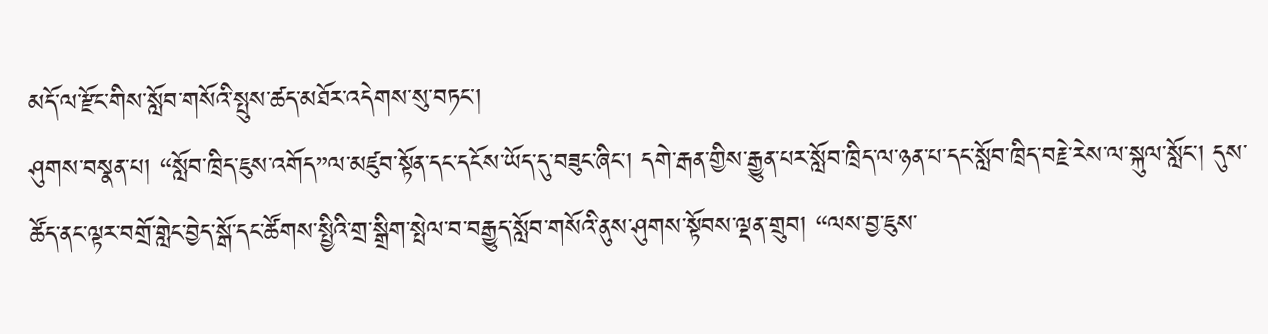མདོ་ལ་རྫོང་གིས་སློབ་གསོའི་སྤུས་ཚད་མཐོར་འདེགས་སུ་བཏང་།
ཤུགས་བསྣན་པ། “སློབ་ཁྲིད་ཇུས་འགོད”ལ་མཛུབ་སྟོན་དང་དངོས་ཡོད་དུ་བཟུང་ཞིང་། དགེ་རྒན་གྱིས་རྒྱུན་པར་སློབ་ཁྲིད་ལ་ཉན་པ་དང་སློབ་ཁྲིད་བརྗེ་རེས་ལ་སྐུལ་སློང་། དུས་ཚོད་ནང་ལྟར་བགྲོ་གླེང་བྱེད་སྒོ་དང་ཚོགས་སྤྱིའི་གྲ་སྒྲིག་སྤེལ་བ་བརྒྱུད་སློབ་གསོའི་ནུས་ཤུགས་སྟོབས་ལྡན་གྲུབ། “ལས་བྱ་ཇུས་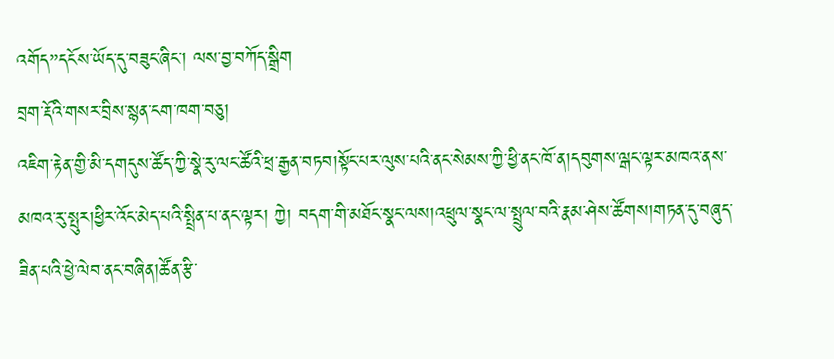འགོད”དངོས་ཡོད་དུ་བཟུང་ཞིང་། ལས་བྱ་བཀོད་སྒྲིག
བྲག་རྡོའི་གསར་བྲིས་སྙན་ངག་ཁག་བཅུ།
འཇིག་རྟེན་གྱི་མི་དགདུས་ཚོད་ཀྱི་སྣེ་རུ་ལང་ཚོའི་ཕྲ་རྒྱན་བཏབ།སྟོང་པར་ལུས་པའི་ནང་སེམས་ཀྱི་ཕྱི་ནང་ཁོ་ན།དབུགས་ལྒང་ལྟར་མཁའ་ནས་མཁའ་རུ་སྤུར།ཕྱིར་འོང་མེད་པའི་སྤྲིན་པ་ནང་ལྟར། ཀྱེ། བདག་གི་མཐོང་སྣང་ལས།འཕྲུལ་སྣང་ལ་སྤྲུལ་བའི་རྣམ་ཤེས་ཚོགས།གཏན་དུ་བཞུད་ཟིན་པའི་ཕྱེ་ལེབ་ནང་བཞིན།ཚོན་རྩི་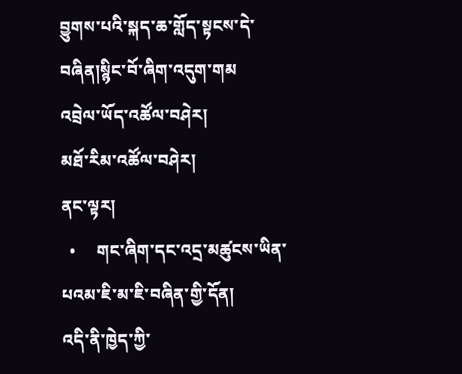བྱུགས་པའི་སྐད་ཆ་གློད་སྟངས་དེ་བཞིན།སྙིང་བོ་ཞིག་འདུག་གམ
འབྲེལ་ཡོད་འཚོལ་བཤེར།
མཐོ་རིམ་འཚོལ་བཤེར།
ནང་ལྟར།
  •     གང་ཞིག་དང་འདྲ་མཚུངས་ཡིན་པའམ་ཇི་མ་ཇི་བཞིན་གྱི་དོན།
འདི་ནི་ཁྱེད་ཀྱི་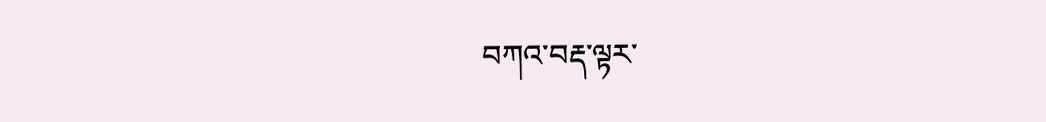བཀའ་བརྡ་ལྟར་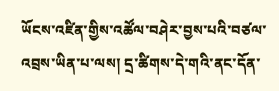ཡོངས་འཛིན་གྱིས་འཚོལ་བཤེར་བྱས་པའི་བཙལ་འབྲས་ཡིན་པ་ལས། དྲ་ཚིགས་དེ་གའི་ནང་དོན་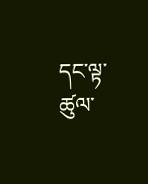དང་ལྟ་ཚུལ་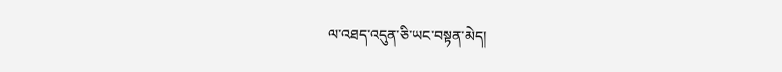ལ་འཐད་འདུན་ཅི་ཡང་བསྟན་མེད།